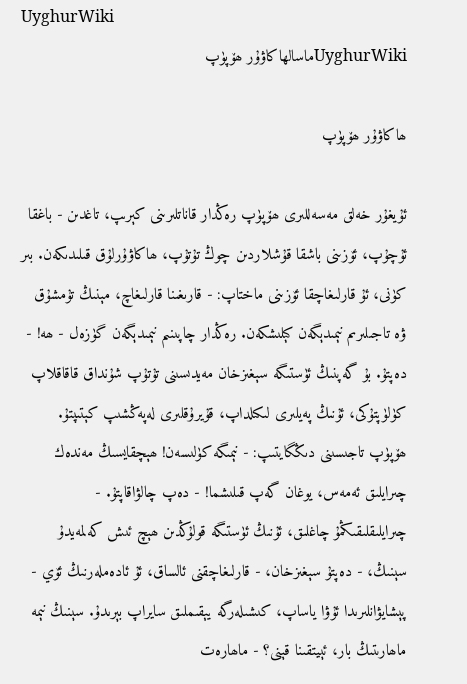UyghurWiki
UyghurWikiماسالھاكاۋۇر ھۆپۈپ

ھاكاۋۇر ھۆپۈپ

ئۇيغۇر خەلق مەسەللىرى ھۆپۈپ رەڭدار قاناتلىرىنى كېرىپ، تاغدىن - باغقا ئۇچۇپ، ئۆزىنى باشقا قۇشلاردىن چوڭ تۇتۇپ، ھاكاۋۇرلۇق قىلىدىكەن. بىر كۈنى، ئۇ قارلىغاچقا ئۆزىنى ماختاپ: - قارىغىنا قارلىغاچ، مېنىڭ تۇمشۇق ۋە تاجىلىرىم نېمىدېگەن كېلىشكەن. رەڭدار چاپىنىم نېمىدېگەن گۈزەل - ھە! - دەپتۇ. بۇ گەپنىڭ ئۈستىگە سېغىزخان مەيدىسىنى تۇتۇپ شۇنداق قاقاقلاپ كۈلۈپتۇكى، ئۇنىڭ پەيلىرى لىكىلداپ، قۇيرۇقلىرى لەپەڭشىپ كېتىپتۇ. ھۆپۈپ تاجىسىنى دىڭگايتىپ: - نېمىگە كۈلىسەن! ھېچقايسىڭ مەندەك چىرايلىق ئەمەس، يوغان گەپ قىلىشما! - دەپ چالۋاقاپتۇ. - چىرايلىقلىقىڭمۇ چاغلىق، ئۇنىڭ ئۈستىگە قولۇڭدىن ھېچ ئىش كەلمەيدۇ سېنىڭ، - دەپتۇ سېغىزخان، - قارلىغاچقنى ئالساق، ئۇ ئادەملەرنىڭ ئۆي - پېشايۋانلىرىدا ئۇۋا ياساپ، كىشىلەرگە يېقىملىق سايراپ بېرىدۇ. سېنىڭ نېمە ماھارىتىڭ بار، ئېيتقىنا قېنى؟ - ماھارەت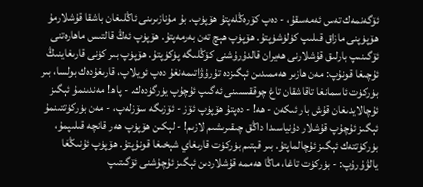ئۆگەنمەك تەس ئەمەسقۇ، - دەپ كۆرەڭلەپتۇ ھۆپۈپ. بۇ مۇنازىرىنى ئاڭلىغان باشقا قۇشلارمۇ ھۆپۈپنى مازاق قىلىپ كۈلۈشۈپتۇ. ھۆپۈپ ھېچ تەن بەرمەپتۇ. ھۆپۈپ ئەڭ قالتىس ماھارەتنى ئۆگىنىپ بارلىق قۇشلارنى ھەيران قالدۇرۇشنى كۆڭلىگە پۈكۈپتۇ. ھۆپۈپ بىر كۈنى قارىغاينىڭ ئۇچىغا قونۇپ: مەن ھازىر ھەممىدىن ئېگىزدە تۇرۇۋاتىمەنغۇ دەپ ئويلاپ، قارىغۇدەك بولسا، بىر بۈركۈت ئاسمانغا تاقاشقان تاغ چوققىسىنى ئەگىپ ئۇچۇپ يۈرگۈدەك. - پاھ! مەندىنمۇ ئېگىز ئۇچالايدىغان قۇش بار ئىكەن - ھە! - دەپتۇ ھۆپۈپ ئۆز - ئۆزىگە سۆزلەپ، - مەن بۈركۈتتىنمۇ ئېگىز ئۇچۇپ قۇشلار دۇنياسىدا داڭق چىقىرىشىم لازىم! - لېكىن ھۆپۈپ ھەر قانچە قىلىپمۇ، بۈركۈتتەك ئېگىز ئۇچالماپتۇ. بىر قېتىم بۈركۈت قارىغاي شېخىغا قونۇپتۇ. ھۆپۈپ ئۇنىڭغا يالۋۇرۇپ: - بۈركۈت تاغا، ماڭا ھەممە قۇشلاردىن ئېگىز ئۇچۇشنى ئۆگىتىپ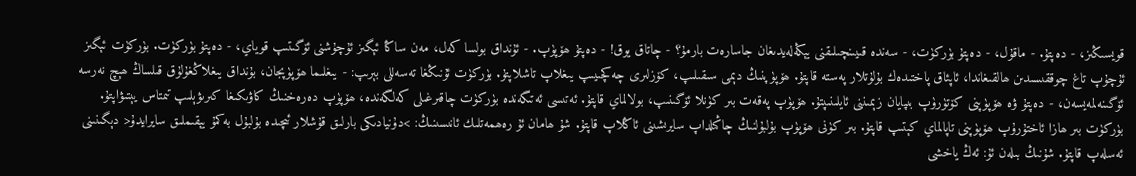قويسىڭىز، - دەپتۇ. - ماقۇل، - دەپتۇ بۈركۈت، - سەندە قىيىنچىلىقنى يېڭەلەيدىغان جاسارەت بارمۇ؟ - چاتاق يوق! - دەپتۇ ھۆپۈپ. - ئۇنداق بولسا كەل، مەن ساڭا ئېگىز ئۇچۇشنى ئۆگىتىپ قوياي، - دەپتۇ بۈركۈت. بۈركۈت ئېگىز ئۇچۇپ تاغ چوققىسىدىن ھالقىغاندا، ئاپئاق پاختىدەك بۇلۇتلار پەستە قاپتۇ. ھۆپۈپنىڭ دېمى سىقىلىپ، كۆزلىرى چەكچىيىپ يىغلاپ تاشلاپتۇ. بۈركۈت ئۇنىڭغا تەسەللى بېرىپ: - يىغلىما ھۆپۈپجان، بۇنداق يىغلاڭغۇلۇق قىلساڭ ھېچ نەرسە ئۆگىنەلمەيسەن، - دەپتۇ ۋە ھۆپۈپنى كۆتۈرۈپ بىپايان زېمىننى ئايلىنىپتۇ. ھۆپۈپ پەقەت بىر كۈنلا ئۆگىنىپ، بولالماي قاپتۇ. ئەتىسى ئەتىگەندە بۈركۈت چاقىرغىلى كەلگەندە، ھۆپۈپ دەرەخنىڭ كاۋىكىغا كىرىۋېلىپ تىمتاس يېتىۋاپتۇ. بۈركۈت بىر ھازا ئاختۇرۇپ ھۆپۈپنى تاپالماي كېتىپ قاپتۇ. بىر كۈنى ھۆپۈپ بۇلبۇلنىڭ چاڭىلداپ سايرىشىنى ئاڭلاپ قاپتۇ. شۇ ھامان ئۇ رەھمەتلىك ئانىسىنىڭ: >دۇنيادىكى بارلىق قۇشلار ئىچىدە بۇلبۇل بەكمۇ يېقىملىق سايرايدۇ< دېگىنىنى ئەسلەپ قاپتۇ. شۇنىڭ بىلەن ئۇ: ئەڭ ياخشى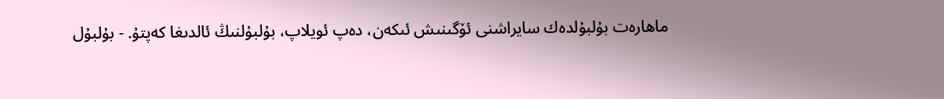ماھارەت بۇلبۇلدەك سايراشنى ئۆگىنىش ئىكەن، دەپ ئويلاپ، بۇلبۇلنىڭ ئالدىغا كەپتۇ. - بۇلبۇل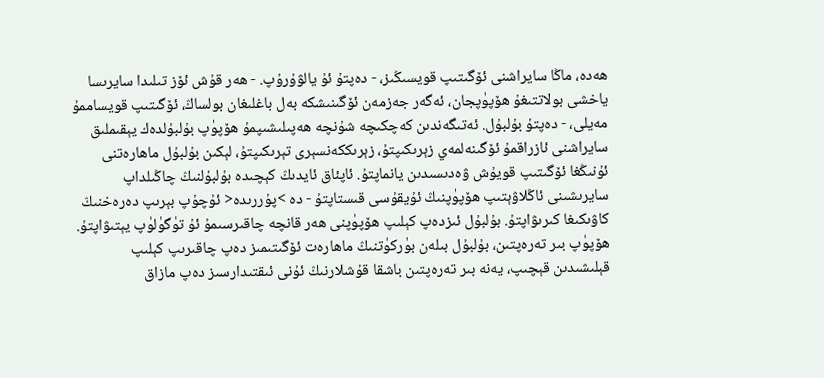ھەدە، ماڭا سايراشنى ئۆگىتىپ قويسىڭىز، - دەپتۇ ئۇ يالۋۇرۇپ. - ھەر قۇش ئۆز تىلىدا سايرىسا ياخشى بولاتتىغۇ ھۆپۈپجان، ئەگەر جەزمەن ئۆگىنىشكە بەل باغلىغان بولساڭ، ئۆگىتىپ قويساممۇ مەيلى، - دەپتۇ بۇلبۇل. ئەتىگەندىن كەچكىچە شۇنچە ھەپىلىشىپمۇ ھۆپۈپ بۇلبۇلدەك يېقىملىق سايراشنى ئازراقمۇ ئۆگىنەلمەي زېرىكىپتۇ، زېرىككەنسېرى تېرىكىپتۇ، لېكىن بۇلبۇل ماھارەتنى ئۇنىڭغا ئۆگىتىپ قويۇش ۋەدىسىدىن يانماپتۇ. ئاپئاق ئايدىڭ كېچىدە بۇلبۇلنىڭ چاڭىلداپ سايرىشىنى ئاڭلاۋېتىپ ھۆپۈپنىڭ ئۇيقۇسى قىستاپتۇ - دە >پۇررىدە< ئۇچۇپ بېرىپ دەرەخنىڭ كاۋىكىغا كىرىۋاپتۇ. بۇلبۇل ئىزدەپ كېلىپ ھۆپۈپنى ھەر قانچە چاقىرسىمۇ ئۇ تۈگۈلۈپ يېتىۋاپتۇ. ھۆپۈپ بىر تەرەپتىن، بۇلبۇل بىلەن بۈركۈتنىڭ ماھارەت ئۆگىتىمىز دەپ چاقىرىپ كېلىپ قېلىشىدىن قېچىپ، يەنە بىر تەرەپتىن باشقا قۇشلارنىڭ ئۇنى ئىقتىدارسىز دەپ مازاق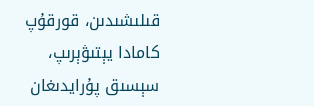قىلىشىدىن، قورقۇپ كامادا يېتىۋېرىپ، سېسىق پۇرايدىغان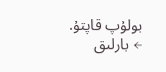بولۇپ قاپتۇ.
← بارلىق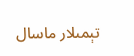تېمىلار ماسال